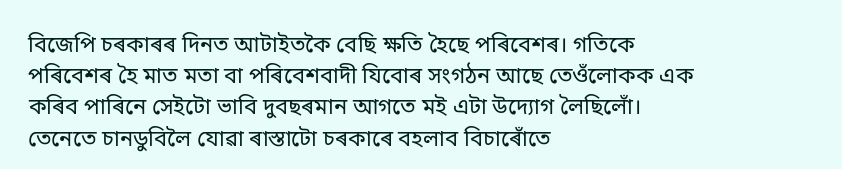বিজেপি চৰকাৰৰ দিনত আটাইতকৈ বেছি ক্ষতি হৈছে পৰিবেশৰ। গতিকে পৰিবেশৰ হৈ মাত মতা বা পৰিবেশবাদী যিবোৰ সংগঠন আছে তেওঁলোকক এক কৰিব পাৰিনে সেইটো ভাবি দুবছৰমান আগতে মই এটা উদ্যোগ লৈছিলোঁ। তেনেতে চানডুবিলৈ যোৱা ৰাস্তাটো চৰকাৰে বহলাব বিচাৰোঁতে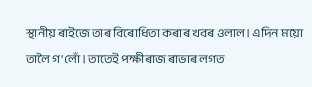স্থানীয় ৰাইজে তাৰ বিৰোধিতা কৰাৰ খবৰ ওলাল। এদিন ময়ো তালৈ গ’লোঁ। তাতেই পক্ষীৰাজ ৰাভাৰ লগত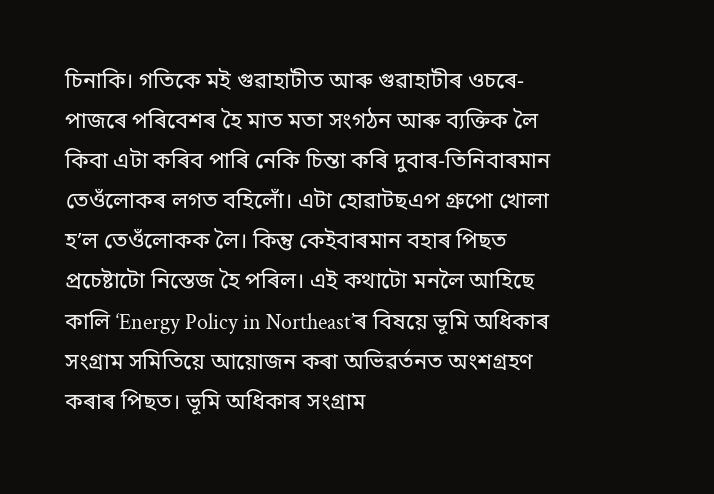চিনাকি। গতিকে মই গুৱাহাটীত আৰু গুৱাহাটীৰ ওচৰে-পাজৰে পৰিবেশৰ হৈ মাত মতা সংগঠন আৰু ব্যক্তিক লৈ কিবা এটা কৰিব পাৰি নেকি চিন্তা কৰি দুবাৰ-তিনিবাৰমান তেওঁলোকৰ লগত বহিলোঁ। এটা হোৱাটছএপ গ্ৰুপো খোলা হ’ল তেওঁলোকক লৈ। কিন্তু কেইবাৰমান বহাৰ পিছত প্ৰচেষ্টাটো নিস্তেজ হৈ পৰিল। এই কথাটো মনলৈ আহিছে কালি ‘Energy Policy in Northeast’ৰ বিষয়ে ভূমি অধিকাৰ সংগ্ৰাম সমিতিয়ে আয়োজন কৰা অভিৱৰ্তনত অংশগ্ৰহণ কৰাৰ পিছত। ভূমি অধিকাৰ সংগ্ৰাম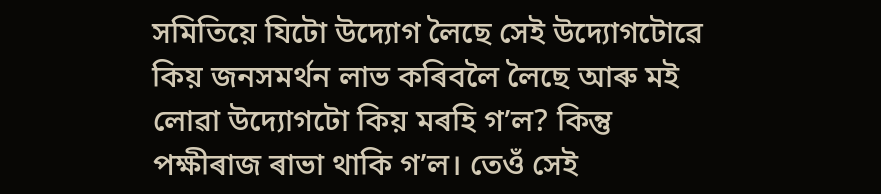সমিতিয়ে যিটো উদ্যোগ লৈছে সেই উদ্যোগটোৱে কিয় জনসমৰ্থন লাভ কৰিবলৈ লৈছে আৰু মই লোৱা উদ্যোগটো কিয় মৰহি গ’ল? কিন্তু পক্ষীৰাজ ৰাভা থাকি গ’ল। তেওঁ সেই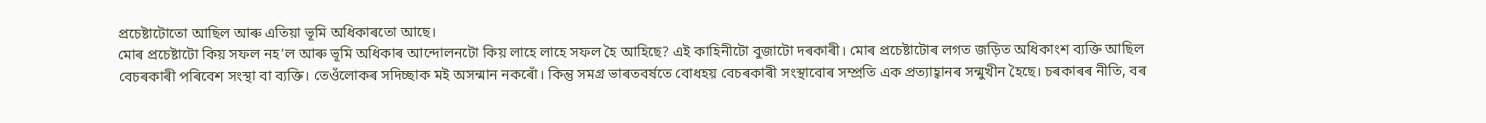প্ৰচেষ্টাটোতো আছিল আৰু এতিয়া ভূমি অধিকাৰতো আছে।
মোৰ প্ৰচেষ্টাটো কিয় সফল নহ’ল আৰু ভূমি অধিকাৰ আন্দোলনটো কিয় লাহে লাহে সফল হৈ আহিছে? এই কাহিনীটো বুজাটো দৰকাৰী। মোৰ প্ৰচেষ্টাটোৰ লগত জড়িত অধিকাংশ ব্যক্তি আছিল বেচৰকাৰী পৰিবেশ সংস্থা বা ব্যক্তি। তেওঁলোকৰ সদিচ্ছাক মই অসন্মান নকৰোঁ। কিন্তু সমগ্ৰ ভাৰতবৰ্ষতে বোধহয় বেচৰকাৰী সংস্থাবোৰ সম্প্ৰতি এক প্ৰত্যাহ্বানৰ সন্মুখীন হৈছে। চৰকাৰৰ নীতি, বৰ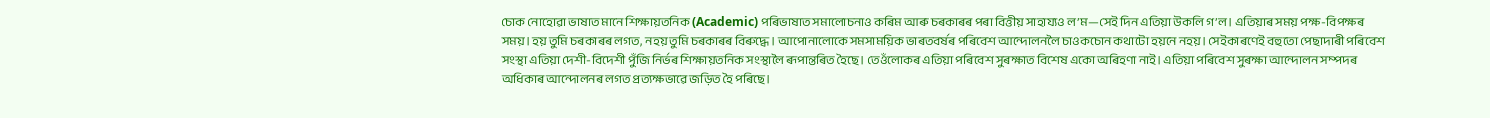চোক নোহোৱা ভাষাত মানে শিক্ষায়তনিক (Academic) পৰিভাষাত সমালোচনাও কৰিম আৰু চৰকাৰৰ পৰা বিত্তীয় সাহায্যও ল’ম—সেই দিন এতিয়া উকলি গ’ল। এতিয়াৰ সময় পক্ষ-বিপক্ষৰ সময়। হয় তুমি চৰকাৰৰ লগত, নহয় তুমি চৰকাৰৰ বিৰুদ্ধে। আপোনালোকে সমসাময়িক ভাৰতবৰ্ষৰ পৰিবেশ আন্দোলনলৈ চাওকচোন কথাটো হয়নে নহয়। সেইকাৰণেই বহুতো পেছাদাৰী পৰিবেশ সংস্থা এতিয়া দেশী-বিদেশী পুঁজি নিৰ্ভৰ শিক্ষায়তনিক সংস্থালৈ ৰূপান্তৰিত হৈছে। তেওঁলোকৰ এতিয়া পৰিবেশ সুৰক্ষাত বিশেষ একো অৰিহণা নাই। এতিয়া পৰিবেশ সুৰক্ষা আন্দোলন সম্পদৰ অধিকাৰ আন্দোলনৰ লগত প্ৰত্যক্ষভাৱে জড়িত হৈ পৰিছে।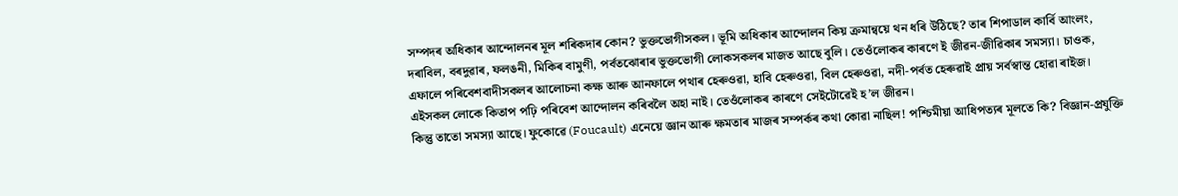সম্পদৰ অধিকাৰ আন্দোলনৰ মূল শৰিকদাৰ কোন? ভুক্তভোগীসকল। ভূমি অধিকাৰ আন্দোলন কিয় ক্ৰমান্বয়ে থন ধৰি উঠিছে? তাৰ শিপাডাল কাৰ্বি আংলং, দৰাবিল, বৰদুৱাৰ, ফলঙনী, মিকিৰ বামুণী, পৰ্বতঝোৰাৰ ভুক্তভোগী লোকসকলৰ মাজত আছে বুলি। তেওঁলোকৰ কাৰণে ই জীৱন-জীৱিকাৰ সমস্যা। চাওক, এফালে পৰিবেশবাদীসকলৰ আলোচনা কক্ষ আৰু আনফালে পথাৰ হেৰুওৱা, হাবি হেৰুওৱা, বিল হেৰুওৱা, নদী-পৰ্বত হেৰুৱাই প্ৰায় সৰ্বস্বান্ত হোৱা ৰাইজ। এইসকল লোকে কিতাপ পঢ়ি পৰিবেশ আন্দোলন কৰিবলৈ অহা নাই। তেওঁলোকৰ কাৰণে সেইটোৱেই হ’ল জীৱন।
কিন্তু তাতো সমস্যা আছে। ফুকোৱে (Foucault) এনেয়ে জ্ঞান আৰু ক্ষমতাৰ মাজৰ সম্পৰ্কৰ কথা কোৱা নাছিল! পশ্চিমীয়া আধিপত্যৰ মূলতে কি? বিজ্ঞান-প্ৰযুক্তি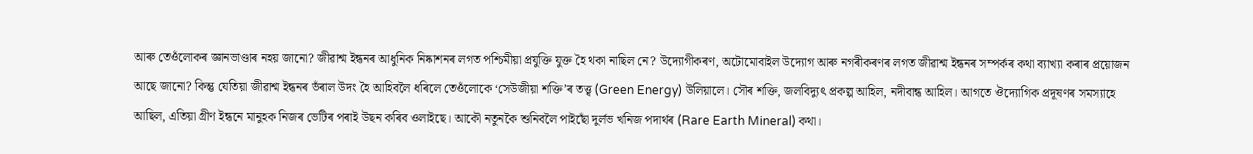আৰু তেওঁলোকৰ জ্ঞানভাণ্ডাৰ নহয় জানো? জীৱাশ্ম ইন্ধনৰ আধুনিক নিষ্কাশনৰ লগত পশ্চিমীয়া প্ৰযুক্তি যুক্ত হৈ থকা নাছিল নে? উদ্যোগীকৰণ, অটোমোবাইল উদ্যোগ আৰু নগৰীকৰণৰ লগত জীৱাশ্ম ইন্ধনৰ সম্পৰ্কৰ কথা ব্যাখ্যা কৰাৰ প্ৰয়োজন আছে জানো? কিন্তু যেতিয়া জীৱাশ্ম ইন্ধনৰ ভঁৰাল উদং হৈ আহিবলৈ ধৰিলে তেওঁলোকে ‘সেউজীয়া শক্তি’ৰ তত্ত্ব (Green Energy) উলিয়ালে। সৌৰ শক্তি, জলবিদ্যুৎ প্ৰকল্প আহিল, নদীবান্ধ আহিল। আগতে ঔদ্যোগিক প্ৰদূষণৰ সমস্যাহে আছিল, এতিয়া গ্ৰীণ ইন্ধনে মানুহক নিজৰ ভেটিৰ পৰাই উছন কৰিব ওলাইছে। আকৌ নতুনকৈ শুনিবলৈ পাইছোঁ দুৰ্লভ খনিজ পদাৰ্থৰ (Rare Earth Mineral) কথা।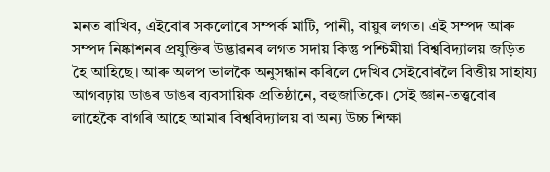মনত ৰাখিব, এইবোৰ সকলোৰে সম্পৰ্ক মাটি, পানী, বায়ুৰ লগত। এই সম্পদ আৰু সম্পদ নিষ্কাশনৰ প্ৰযুক্তিৰ উদ্ভাৱনৰ লগত সদায় কিন্তু পশ্চিমীয়া বিশ্ববিদ্যালয় জড়িত হৈ আহিছে। আৰু অলপ ভালকৈ অনুসন্ধান কৰিলে দেখিব সেইবোৰলৈ বিত্তীয় সাহায্য আগবঢ়ায় ডাঙৰ ডাঙৰ ব্যবসায়িক প্ৰতিষ্ঠানে, বহুজাতিকে। সেই জ্ঞান-তত্ত্ববোৰ লাহেকৈ বাগৰি আহে আমাৰ বিশ্ববিদ্যালয় বা অন্য উচ্চ শিক্ষা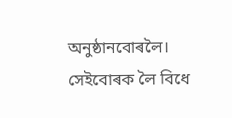অনুষ্ঠানবোৰলৈ। সেইবোৰক লৈ বিধে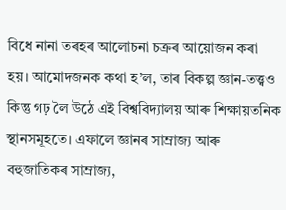বিধে নানা তৰহৰ আলোচনা চক্ৰৰ আয়োজন কৰা হয়। আমোদজনক কথা হ’ল, তাৰ বিকল্প জ্ঞান-তত্ত্বও কিন্তু গঢ় লৈ উঠে এই বিশ্ববিদ্যালয় আৰু শিক্ষায়তনিক স্থানসমূহতে। এফালে জ্ঞানৰ সাম্ৰাজ্য আৰু বহুজাতিকৰ সাম্ৰাজ্য,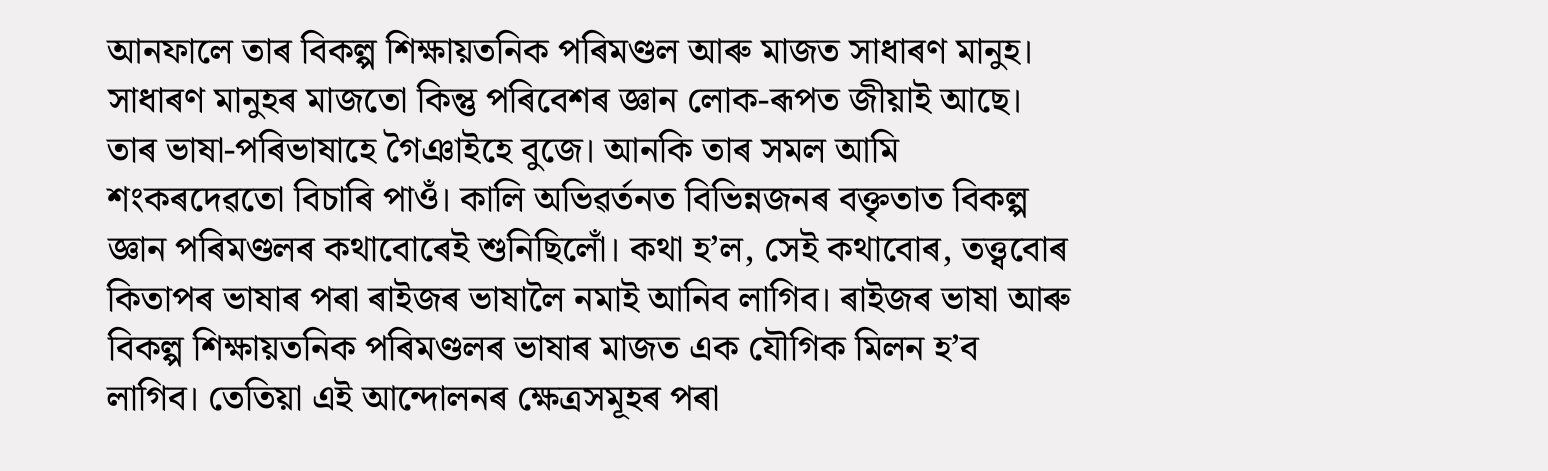আনফালে তাৰ বিকল্প শিক্ষায়তনিক পৰিমণ্ডল আৰু মাজত সাধাৰণ মানুহ। সাধাৰণ মানুহৰ মাজতো কিন্তু পৰিবেশৰ জ্ঞান লোক-ৰূপত জীয়াই আছে। তাৰ ভাষা-পৰিভাষাহে গৈঞাইহে বুজে। আনকি তাৰ সমল আমি শংকৰদেৱতো বিচাৰি পাওঁ। কালি অভিৱৰ্তনত বিভিন্নজনৰ বক্তৃতাত বিকল্প জ্ঞান পৰিমণ্ডলৰ কথাবোৰেই শুনিছিলোঁ। কথা হ’ল, সেই কথাবোৰ, তত্ত্ববোৰ কিতাপৰ ভাষাৰ পৰা ৰাইজৰ ভাষালৈ নমাই আনিব লাগিব। ৰাইজৰ ভাষা আৰু বিকল্প শিক্ষায়তনিক পৰিমণ্ডলৰ ভাষাৰ মাজত এক যৌগিক মিলন হ’ব লাগিব। তেতিয়া এই আন্দোলনৰ ক্ষেত্ৰসমূহৰ পৰা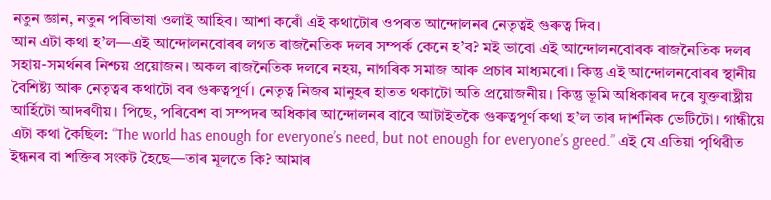নতুন জ্ঞান, নতুন পৰিভাষা ওলাই আহিব। আশা কৰোঁ এই কথাটোৰ ওপৰত আন্দোলনৰ নেতৃত্বই গুৰুত্ব দিব।
আন এটা কথা হ’ল—এই আন্দোলনবোৰৰ লগত ৰাজনৈতিক দলৰ সম্পৰ্ক কেনে হ’ব? মই ভাবো এই আন্দোলনবোৰক ৰাজনৈতিক দলৰ সহায়-সমৰ্থনৰ নিশ্চয় প্ৰয়োজন। অকল ৰাজনৈতিক দলৰে নহয়, নাগৰিক সমাজ আৰু প্ৰচাৰ মাধ্যমৰো। কিন্তু এই আন্দোলনবোৰৰ স্থানীয় বৈশিষ্ট্য আৰু নেতৃত্বৰ কথাটো বৰ গুৰুত্বপূৰ্ণ। নেতৃত্ব নিজৰ মানুহৰ হাতত থকাটো অতি প্ৰয়োজনীয়। কিন্তু ভূমি অধিকাৰৰ দৰে যুক্তৰাষ্ট্ৰীয় আৰ্হিটো আদৰণীয়। পিছে, পৰিবেশ বা সম্পদৰ অধিকাৰ আন্দোলনৰ বাবে আটাইতকৈ গুৰুত্বপূৰ্ণ কথা হ’ল তাৰ দাৰ্শনিক ভেটিটো। গান্ধীয়ে এটা কথা কৈছিল: “The world has enough for everyone’s need, but not enough for everyone’s greed.” এই যে এতিয়া পৃথিৱীত ইন্ধনৰ বা শক্তিৰ সংকট হৈছে—তাৰ মূলতে কি? আমাৰ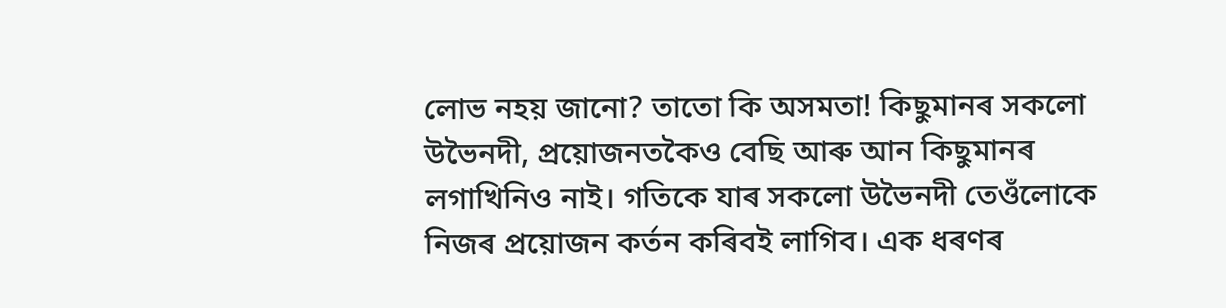লোভ নহয় জানো? তাতো কি অসমতা! কিছুমানৰ সকলো উভৈনদী, প্ৰয়োজনতকৈও বেছি আৰু আন কিছুমানৰ লগাখিনিও নাই। গতিকে যাৰ সকলো উভৈনদী তেওঁলোকে নিজৰ প্ৰয়োজন কৰ্তন কৰিবই লাগিব। এক ধৰণৰ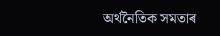অৰ্থনৈতিক সমতাৰ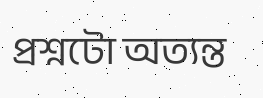প্ৰশ্নটো অত্যন্ত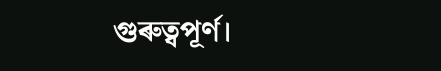গুৰুত্বপূৰ্ণ।